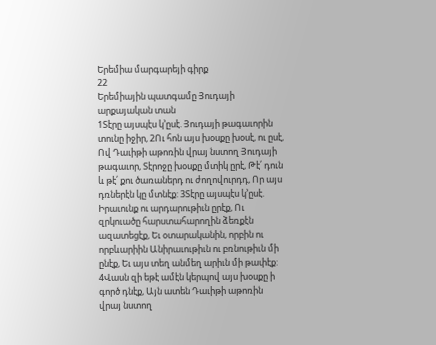Երեմիա մարգարեյի գիրք
22
Երեմիային պատգամը Յուդայի արքայական տան
1Տէրը այսպէս կ’ըսէ. Յուդայի թագաւորին տունը իջիր, 2Ու հոն այս խօսքը խօսէ, ու ըսէ, Ով Դաւիթի աթոռին վրայ նստող Յուդայի թագաւոր, Տէրոջը խօսքը մտիկ ըրէ, Թէ՛ դուն և թէ՛ քու ծառաներդ ու ժողովուրդդ, Որ այս դռներէն կը մտնէք: 3Տէրը այսպէս կ’ըսէ. Իրաւունք ու արդարութիւն ըրէք, Ու զրկուածը հարստահարողին ձեռքէն ազատեցէք, Եւ օտարականին, որբին ու որբևարիին Անիրաւութիւն ու բռնութիւն մի ընէք, Եւ այս տեղ անմեղ արիւն մի թափէք: 4Վասն զի եթէ ամէն կերպով այս խօսքը ի գործ դնէք, Այն ատեն Դաւիթի աթոռին վրայ նստող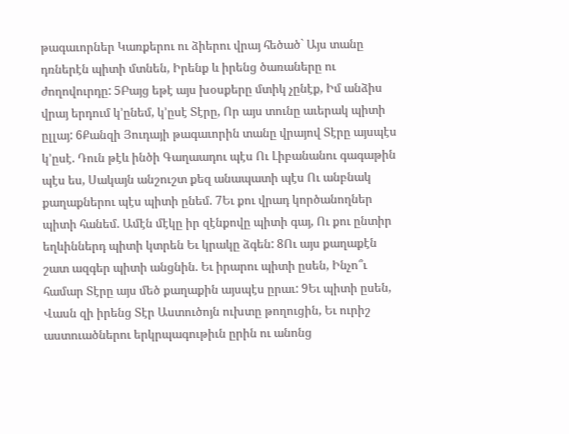թագաւորներ Կառքերու ու ձիերու վրայ հեծած` Այս տանը դռներէն պիտի մտնեն, Իրենք և իրենց ծառաները ու ժողովուրդը: 5Բայց եթէ այս խօսքերը մտիկ չընէք, Իմ անձիս վրայ երդում կ’ընեմ, կ’ըսէ Տէրը, Որ այս տունը աւերակ պիտի ըլլայ: 6Քանզի Յուդայի թագաւորին տանը վրայով Տէրը այսպէս կ’ըսէ. Դուն թէև ինծի Գաղաադու պէս Ու Լիբանանու գագաթին պէս ես, Սակայն անշուշտ քեզ անապատի պէս Ու անբնակ քաղաքներու պէս պիտի ընեմ. 7Եւ քու վրադ կործանողներ պիտի հանեմ. Ամէն մէկը իր զէնքովը պիտի գայ, Ու քու ընտիր եղևիններդ պիտի կտրեն Եւ կրակը ձգեն: 8Ու այս քաղաքէն շատ ազգեր պիտի անցնին. Եւ իրարու պիտի ըսեն, Ինչո՞ւ համար Տէրը այս մեծ քաղաքին այսպէս ըրաւ: 9Եւ պիտի ըսեն, Վասն զի իրենց Տէր Աստուծոյն ուխտը թողուցին, Եւ ուրիշ աստուածներու երկրպագութիւն ըրին ու անոնց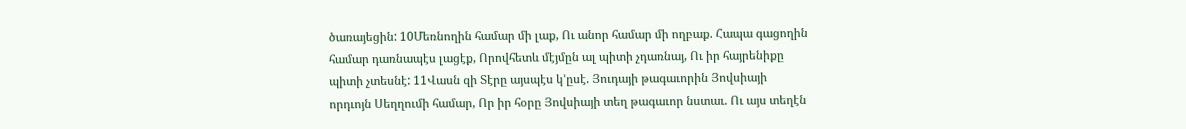ծառայեցին: 10Մեռնողին համար մի լաք, Ու անոր համար մի ողբաք. Հապա գացողին համար դառնապէս լացէք, Որովհետև մէյմըն ալ պիտի չդառնայ, Ու իր հայրենիքը պիտի չտեսնէ: 11Վասն զի Տէրը այսպէս կ’ըսէ. Յուդայի թագաւորին Յովսիայի որդւոյն Սեղղումի համար, Որ իր հօրը Յովսիայի տեղ թագաւոր նստաւ. Ու այս տեղէն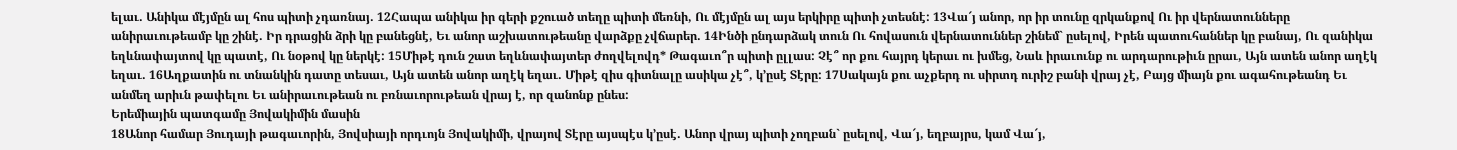ելաւ. Անիկա մէյմըն ալ հոս պիտի չդառնայ. 12Հապա անիկա իր գերի քշուած տեղը պիտի մեռնի, Ու մէյմըն ալ այս երկիրը պիտի չտեսնէ: 13Վա՜յ անոր, որ իր տունը զրկանքով Ու իր վերնատունները անիրաւութեամբ կը շինէ. Իր դրացին ձրի կը բանեցնէ, Եւ անոր աշխատութեանը վարձքը չվճարեր. 14Ինծի ընդարձակ տուն Ու հովասուն վերնատուններ շինեմ` ըսելով, Իրեն պատուհաններ կը բանայ, Ու զանիկա եղևնափայտով կը պատէ, Ու նօթով կը ներկէ: 15Միթէ դուն շատ եղևնափայտեր ժողվելովդ* Թագաւո՞ր պիտի ըլլաս: Չէ՞ որ քու հայրդ կերաւ ու խմեց, Նաև իրաւունք ու արդարութիւն ըրաւ, Այն ատեն անոր աղէկ եղաւ. 16Աղքատին ու տնանկին դատը տեսաւ, Այն ատեն անոր աղէկ եղաւ. Միթէ զիս գիտնալը ասիկա չէ՞, կ’ըսէ Տէրը: 17Սակայն քու աչքերդ ու սիրտդ ուրիշ բանի վրայ չէ, Բայց միայն քու ագահութեանդ Եւ անմեղ արիւն թափելու Եւ անիրաւութեան ու բռնաւորութեան վրայ է, որ զանոնք ընես:
Երեմիային պատգամը Յովակիմին մասին
18Անոր համար Յուդայի թագաւորին, Յովսիայի որդւոյն Յովակիմի, վրայով Տէրը այսպէս կ’ըսէ. Անոր վրայ պիտի չողբան` ըսելով, Վա՜յ, եղբայրս, կամ Վա՜յ,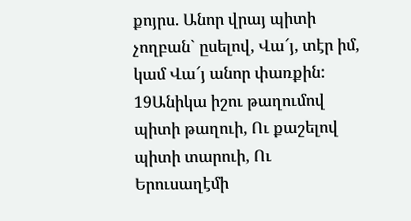քոյրս. Անոր վրայ պիտի չողբան` ըսելով, Վա՜յ, տէր իմ, կամ Վա՜յ անոր փառքին: 19Անիկա իշու թաղումով պիտի թաղուի, Ու քաշելով պիտի տարուի, Ու Երուսաղէմի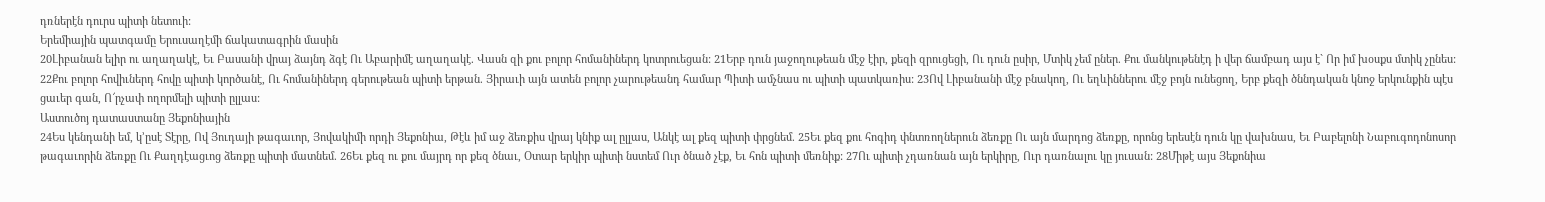դռներէն դուրս պիտի նետուի:
Երեմիային պատգամը Երուսաղէմի ճակատագրին մասին
20Լիբանան ելիր ու աղաղակէ, Եւ Բասանի վրայ ձայնդ ձգէ Ու Աբարիմէ աղաղակէ. Վասն զի քու բոլոր հոմանիներդ կոտրուեցան: 21Երբ դուն յաջողութեան մէջ էիր, քեզի զրուցեցի, Ու դուն ըսիր, Մտիկ չեմ ըներ. Քու մանկութենէդ ի վեր ճամբադ այս է` Որ իմ խօսքս մտիկ չընես: 22Քու բոլոր հովիւներդ հովը պիտի կործանէ, Ու հոմանիներդ գերութեան պիտի երթան. Յիրաւի այն ատեն բոլոր չարութեանդ համար Պիտի ամչնաս ու պիտի պատկառիս: 23Ով Լիբանանի մէջ բնակող, Ու եղևիններու մէջ բոյն ունեցող, Երբ քեզի ծննդական կնոջ երկունքին պէս ցաւեր գան, Ո՜րչափ ողորմելի պիտի ըլլաս:
Աստուծոյ դատաստանը Յեքոնիային
24Ես կենդանի եմ, կ’ըսէ Տէրը, Ով Յուդայի թագաւոր, Յովակիմի որդի Յեքոնիա, Թէև իմ աջ ձեռքիս վրայ կնիք ալ ըլլաս, Անկէ ալ քեզ պիտի փրցնեմ. 25Եւ քեզ քու հոգիդ փնտռողներուն ձեռքը Ու այն մարդոց ձեռքը, որոնց երեսէն դուն կը վախնաս, Եւ Բաբելոնի Նաբուգոդոնոսոր թագաւորին ձեռքը Ու Քաղդէացւոց ձեռքը պիտի մատնեմ. 26Եւ քեզ ու քու մայրդ որ քեզ ծնաւ, Օտար երկիր պիտի նստեմ Ուր ծնած չէք, Եւ հոն պիտի մեռնիք: 27Ու պիտի չդառնան այն երկիրը, Ուր դառնալու կը յուսան: 28Միթէ այս Յեքոնիա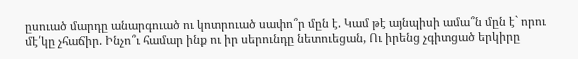ըսուած մարդը անարգուած ու կոտրուած սափո՞ր մըն է. Կամ թէ այնպիսի ամա՞ն մըն է` որու մէ՛կը չհաճիր. Ինչո՞ւ համար ինք ու իր սերունդը նետուեցան, Ու իրենց չգիտցած երկիրը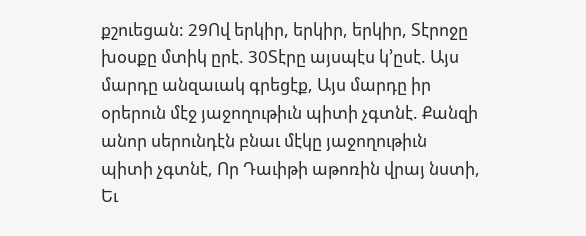քշուեցան: 29Ով երկիր, երկիր, երկիր, Տէրոջը խօսքը մտիկ ըրէ. 30Տէրը այսպէս կ’ըսէ. Այս մարդը անզաւակ գրեցէք, Այս մարդը իր օրերուն մէջ յաջողութիւն պիտի չգտնէ. Քանզի անոր սերունդէն բնաւ մէկը յաջողութիւն պիտի չգտնէ, Որ Դաւիթի աթոռին վրայ նստի, Եւ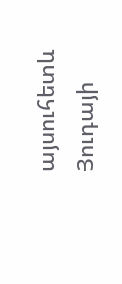այսուհետև Յուդայի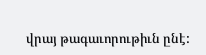վրայ թագաւորութիւն ընէ: